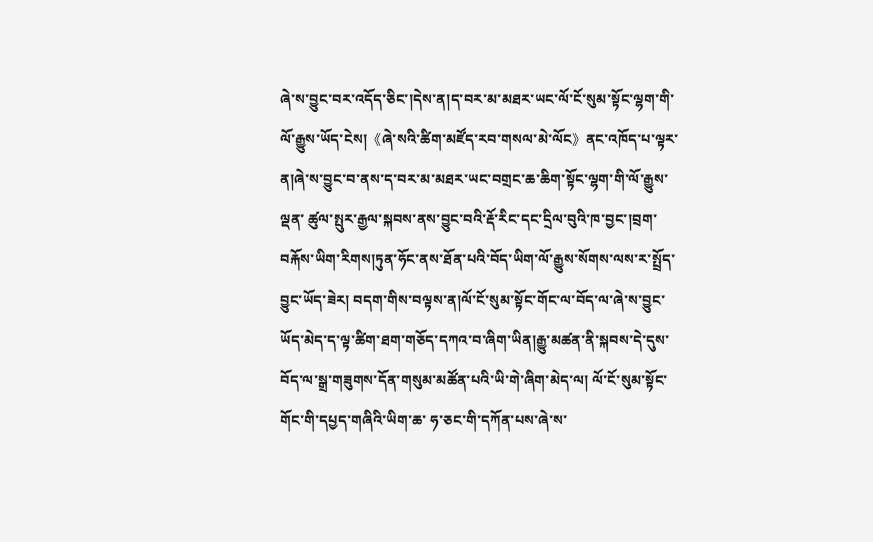ཞེ་ས་བྱུང་བར་འདོད་ཅིང་།དེས་ན།ད་བར་མ་མཐར་ཡང་ལོ་ངོ་སུམ་སྟོང་ལྷག་གི་ལོ་རྒྱུས་ཡོད་ངེས།《ཞེ་སའི་ཚིག་མཛོད་རབ་གསལ་མེ་ལོང》ནང་འཁོད་པ་ལྟར་ན།ཞེ་ས་བྱུང་བ་ནས་ད་བར་མ་མཐར་ཡང་བགྲང་ཆ་ཆིག་སྟོང་ལྷག་གི་ལོ་རྒྱུས་ལྡན་ ཚུལ་སྤུར་རྒྱལ་སྐབས་ནས་བྱུང་བའི་རྡོ་རིང་དང་དྲིལ་བུའི་ཁ་བྱང་།བྲག་བརྐོས་ཡིག་རིགས།ཏུན་ཧོང་ནས་ཐོན་པའི་བོད་ཡིག་ལོ་རྒྱུས་སོགས་ལས་ར་སྤྲོད་བྱུང་ཡོད་ཟེར། བདག་གིས་བལྟས་ན།ལོ་ངོ་སུམ་སྟོང་གོང་ལ་བོད་ལ་ཞེ་ས་བྱུང་ཡོད་མེད་ད་ལྟ་ཚིག་ཐག་གཅོད་དཀའ་བ་ཞིག་ཡིན།རྒྱུ་མཚན་ནི་སྐབས་དེ་དུས་བོད་ལ་སྒྲ་གཟུགས་དོན་གསུམ་མཚོན་པའི་ཡི་གེ་ཞིག་མེད་ལ། ལོ་ངོ་སུམ་སྟོང་གོང་གི་དཔྱད་གཞིའི་ཡིག་ཆ་ ཧ་ཅང་གི་དཀོན་པས་ཞེ་ས་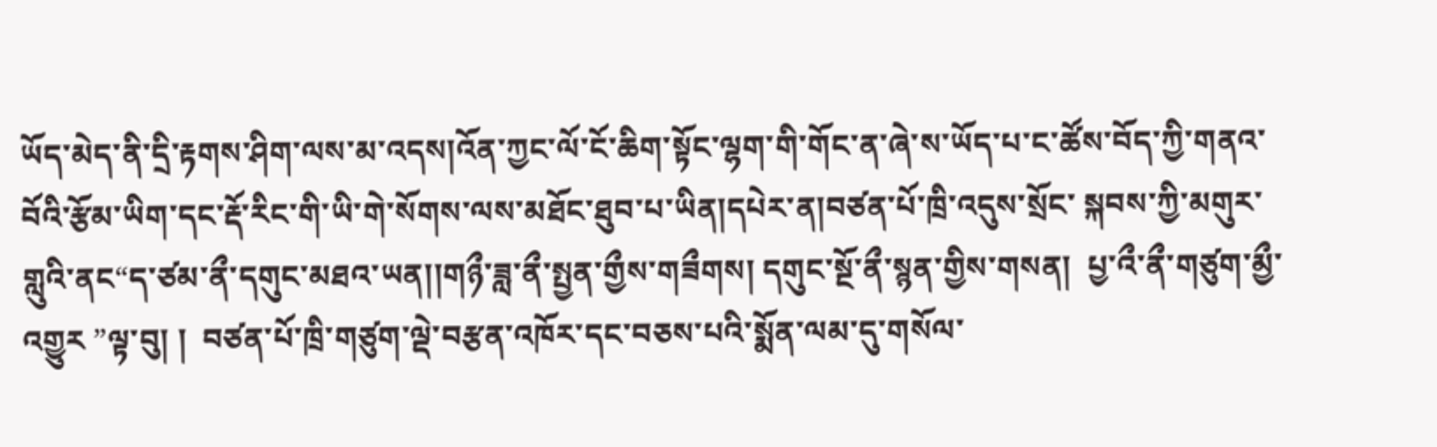ཡོད་མེད་ནི་དྲི་རྟགས་ཤིག་ལས་མ་འདས།འོན་ཀྱང་ལོ་ངོ་ཆིག་སྟོང་ལྷག་གི་གོང་ན་ཞེ་ས་ཡོད་པ་ང་ཚོས་བོད་ཀྱི་གནའ་བོའི་རྩོམ་ཡིག་དང་རྡོ་རིང་གི་ཡི་གེ་སོགས་ལས་མཐོང་ཐུབ་པ་ཡིན།དཔེར་ན།བཙན་པོ་ཁྲི་འདུས་སྲོང་ སྐབས་ཀྱི་མགུར་གླུའི་ནང“ད་ཙམ་ནྀ་དགུང་མཐའ་ཡན།།གཉྀ་ཟླ་ནྀ་སྤྱན་གྱྀས་གཟྀགས། དགུང་སྔོ་ནྀ་སྙན་གྱིས་གསན།  པྱ་འྀ་ནྀ་གཙུག་མྱྀ་འགྱུར ”ལྟ་བུ། །  བཙན་པོ་ཁྲི་གཙུག་ལྡེ་བརྩན་འཁོར་དང་བཅས་པའི་སྨོན་ལམ་དུ་གསོལ་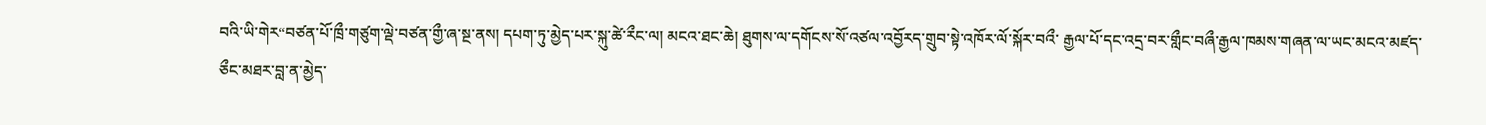བའི་ཡི་གེར“བཙན་པོ་ཁྲྀ་གཙུག་ལྡེ་བཙན་གྱྀ་ཞ་སྔ་ནས། དཔག་ཏུ་མྱེད་པར་སྐུ་ཚེ་རྀང་ལ། མངའ་ཐང་ཆེ། ཐུགས་ལ་དགོངས་སོ་འཙལ་འབྱོརད་གྲུབ་སྟེ་འཁོར་ལོ་སྐོར་བའྀ་ རྒྱལ་པོ་དང་འདྲ་བར་གླྀང་བཞྀ་རྒྱལ་ཁམས་གཞན་ལ་ཡང་མངའ་མཛད་ཅྀང་མཐར་བླ་ན་མྱེད་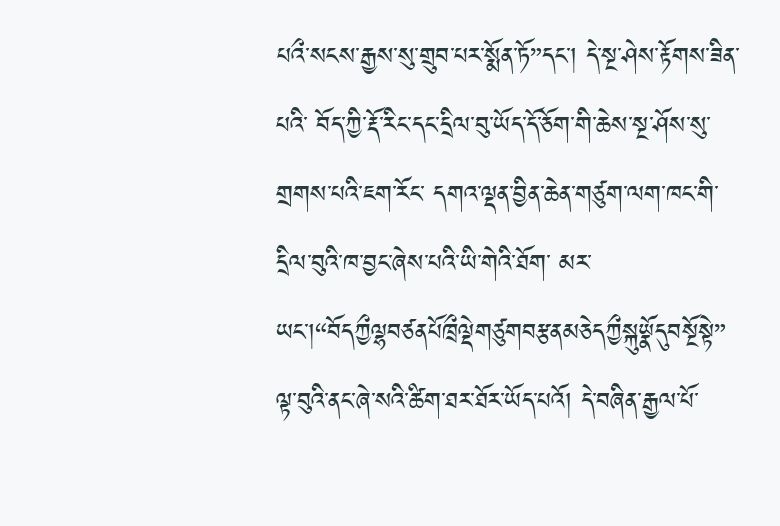པའྀ་སངས་རྒྱས་སུ་གྲུབ་པར་སྨོན་ཏོ”དང་། དེ་སྔ་ཤེས་རྟོགས་ཟིན་པའི་ བོད་ཀྱི་རྡོ་རིང་དང་དྲིལ་བུ་ཡོད་དོ་ཅོག་གི་ཆེས་སྔ་ཤོས་སུ་གྲགས་པའི་ཇག་རོང་ དགའ་ལྡན་བྱིན་ཆེན་གཙུག་ལག་ཁང་གི་དྲིལ་བུའི་ཁ་བྱང་ཞེས་པའི་ཡི་གེའི་ཐོག་ མར་ཡང་།“བོདཀྱྀལྷབཙནཔོཁྲྀལྡེགཙུགབརྩནམཅེདཀྱྀསྐུཡྣོདུབསྔོསྟེ” ལྟ་བུའི་ནང་ཞེ་སའི་ཚིག་ཐར་ཐོར་ཡོད་པའོ། དེ་བཞིན་རྒྱལ་པོ་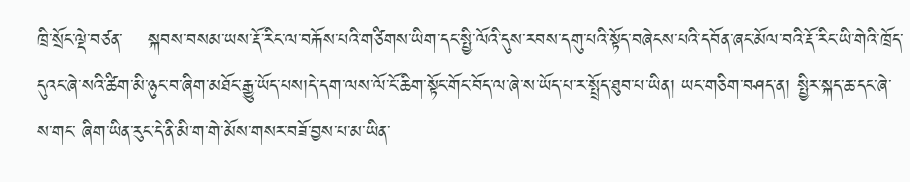ཁྲི་སྲོང་ལྡེ་བཙན་    སྐབས་བསམ་ཡས་རྡོ་རིང་ལ་བརྐོས་པའི་གཙིགས་ཡིག་དང་སྤྱི་ལོའི་དུས་རབས་དགུ་པའི་སྟོད་བཞེངས་པའི་དབོན་ཞང་མོལ་བའི་རྡོ་རིང་ཡི་གེའི་ཁྲོད་དུའང་ཞེ་སའི་ཚིག་མི་ཉུང་བ་ཞིག་མཐོང་རྒྱུ་ཡོད་པས།དེ་དག་ལས་ལོ་ངོ་ཆིག་སྟོང་གོང་བོད་ལ་ཞེ་ས་ཡོད་པ་ར་སྤྲོད་ཐུབ་པ་ཡིན། ཡང་གཅིག་བཤད་ན། སྤྱིར་སྐད་ཆ་དང་ཞེ་ས་གང་ ཞིག་ཡིན་རུང་དེ་ནི་མི་ག་གེ་མོས་གསར་བཟོ་བྱས་པ་མ་ཡིན་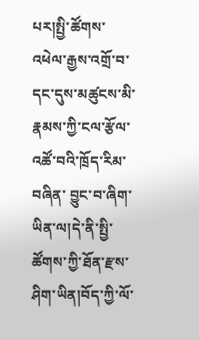པར།སྤྱི་ཚོགས་འཕེལ་རྒྱས་འགྲོ་བ་དང་དུས་མཚུངས་མི་རྣམས་ཀྱི་ངལ་རྩོལ་འཚོ་བའི་ཁྲོད་རིམ་བཞིན་ བྱུང་བ་ཞིག་ཡིན་ལ།དེ་ནི་སྤྱི་ཚོགས་ཀྱི་ཐོན་རྫས་ཤིག་ཡིན།བོད་ཀྱི་ལོ་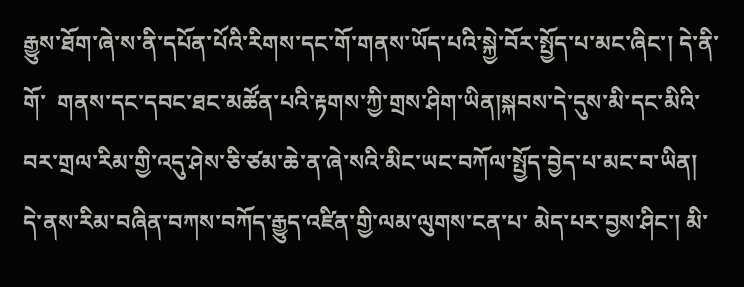རྒྱུས་ཐོག་ཞེ་ས་ནི་དཔོན་པོའི་རིགས་དང་གོ་གནས་ཡོད་པའི་སྐྱེ་བོར་སྤྱོད་པ་མང་ཞིང་། དེ་ནི་གོ་  གནས་དང་དབང་ཐང་མཚོན་པའི་རྟགས་ཀྱི་གྲས་ཤིག་ཡིན།སྐབས་དེ་དུས་མི་དང་མིའི་བར་གྲལ་རིམ་གྱི་འདུ་ཤེས་ཅི་ཙམ་ཆེ་ན་ཞེ་སའི་མིང་ཡང་བཀོལ་སྤྱོད་བྱེད་པ་མང་བ་ཡིན། དེ་ནས་རིམ་བཞིན་བཀས་བཀོད་རྒྱུད་འཛིན་གྱི་ལམ་ལུགས་ངན་པ་ མེད་པར་བྱས་ཤིང་། མི་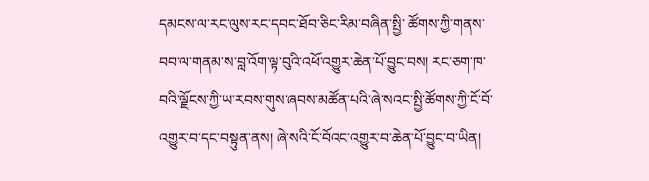དམངས་ལ་རང་ལུས་རང་དབང་ཐོབ་ཅིང་རིམ་བཞིན་སྤྱི་ ཚོགས་ཀྱི་གནས་བབ་ལ་གནམ་ས་བླ་འོག་ལྟ་བུའི་འཕོ་འགྱུར་ཆེན་པོ་བྱུང་བས། རང་ཅག་ཁ་བའི་ལྗོངས་ཀྱི་ཡ་རབས་གུས་ཞབས་མཚོན་པའི་ཞེ་སའང་སྤྱི་ཚོགས་ཀྱི་ངོ་བོ་འགྱུར་བ་དང་བསྟུན་ནས། ཞེ་སའི་ངོ་བོའང་འགྱུར་བ་ཆེན་པོ་བྱུང་བ་ཡིན།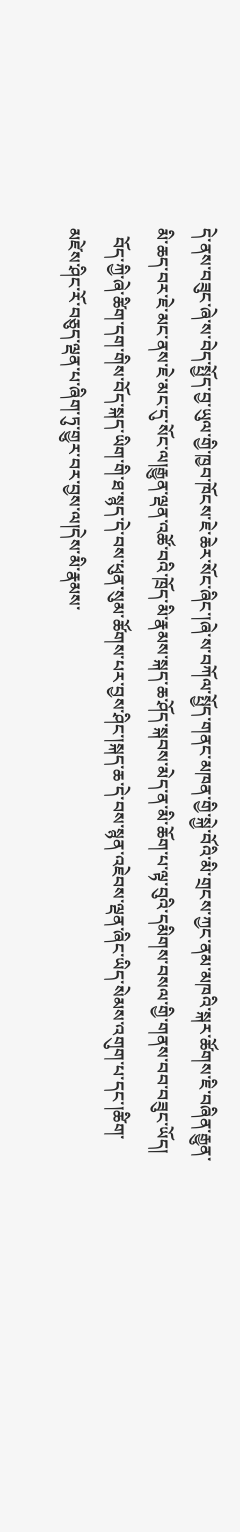དེ་ནས་བཟུང་ཞེ་ས་བེད་སྤྱོད་བྱ་ཡུལ་གྱི་ཁྱབ་ཁོངས་ཇེ་ཆེར་སོང་ཞིང་།ཞེ་ས་བཀོལ་སྤྱོད་གནང་མཁན་གྱི་སྐྱེ་བོའི་མི་གྲངས་ཀྱང་ནམ་མཁའི་སྐར་ཚོགས་ཇི་བཞིན་རྒྱུན་མི་ཆད་བར་ཇེ་མང་ནས་ཇེ་མང་དུ་སོང་ལ།རྒྱུན་ལྡན་འཚོ་བའི་ཁྲོད་མི་རྣམས་སྐད་ཆ་ཤོད་སྐབས་མེད་ན་མི་ཆོག་པ་ལྟ་བུའི་དམིགས་བསལ་གྱི་གནས་བབ་བཟུང་ཡོད།
  བོད་ཀྱི་ཞེ་ཚིག་དག་གིས་བོད་སྐད་ཡིག་གི་ཐ་སྙད་དེ་བས་ཕུན་སུམ་ཚོགས་པར་བྱས་ཤིང་།སྐད་ཆ་དེ་བས་སྙན་འཇེབས་ལྡན་ཞིང་ཡིད་སེམས་འགུག་པ་དང་།ཚིག་མཛེས་ཤིང་རོ་བཅུད་ལྡན་པ་ཞིག་ཏུ་གྱུར་བར་བྱས་ལ།དེས་མི་རྣམས་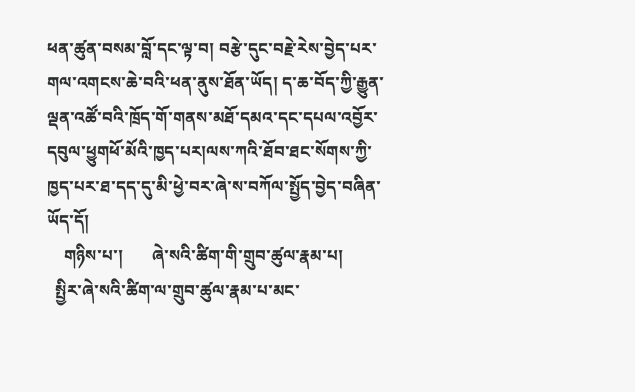ཕན་ཚུན་བསམ་བློ་དང་ལྟ་བ། བརྩེ་དུང་བརྗེ་རེས་བྱེད་པར་གལ་འགངས་ཆེ་བའི་ཕན་ནུས་ཐོན་ཡོད། ད་ཆ་བོད་ཀྱི་རྒྱུན་ལྡན་འཚོ་བའི་ཁྲོད་གོ་གནས་མཐོ་དམའ་དང་དཔལ་འབྱོར་ དབུལ་ཕྱུགཕོ་མོའི་ཁྱད་པར།ལས་ཀའི་ཐོབ་ཐང་སོགས་ཀྱི་ཁྱད་པར་ཐ་དད་དུ་མི་ཕྱེ་བར་ཞེ་ས་བཀོལ་སྤྱོད་བྱེད་བཞིན་ཡོད་དོ།
    གཉིས་པ་།       ཞེ་སའི་ཚིག་གི་གྲུབ་ཚུལ་རྣམ་པ།
  སྤྱིར་ཞེ་སའི་ཚིག་ལ་གྲུབ་ཚུལ་རྣམ་པ་མང་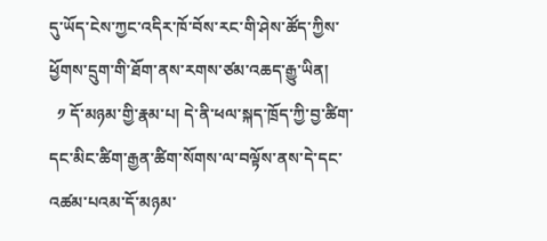དུ་ཡོད་ངེས་ཀྱང་འདིར་ཁོ་བོས་རང་གི་ཤེས་ཚོད་ཀྱིས་ཕྱོགས་དྲུག་གི་ཐོག་ནས་རགས་ཙམ་འཆད་རྒྱུ་ཡིན།
  ༡ དོ་མཉམ་གྱི་རྣམ་པ། དེ་ནི་ཕལ་སྐད་ཁྲོད་ཀྱི་བྱ་ཚིག་དང་མིང་ཚིག་རྒྱན་ཚིག་སོགས་ལ་བལྟོས་ནས་དེ་དང་འཚམ་པའམ་དོ་མཉམ་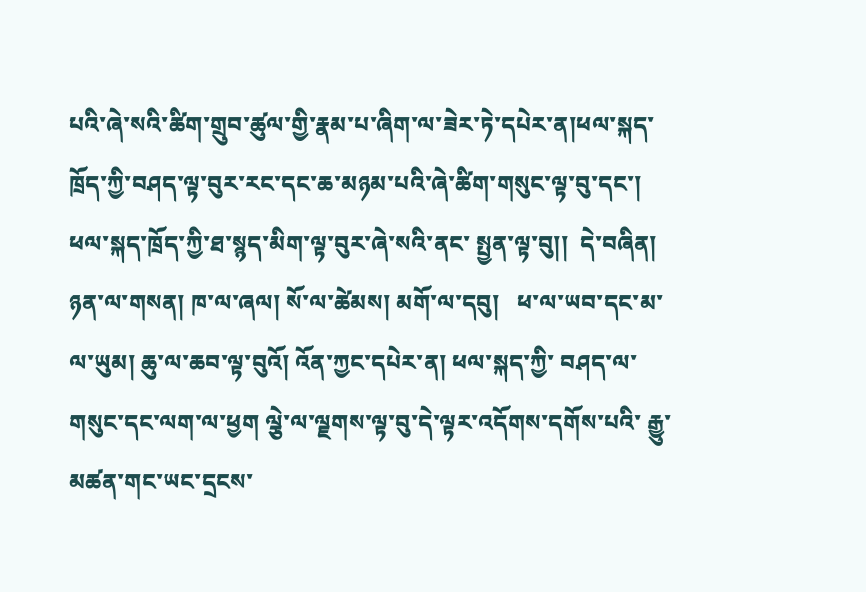པའི་ཞེ་སའི་ཚིག་གྲུབ་ཚུལ་གྱི་རྣམ་པ་ཞིག་ལ་ཟེར་ཏེ་དཔེར་ན།ཕལ་སྐད་ཁྲོད་ཀྱི་བཤད་ལྟ་བུར་རང་དང་ཆ་མཉམ་པའི་ཞེ་ཚིག་གསུང་ལྟ་བུ་དང་། ཕལ་སྐད་ཁྲོད་ཀྱི་ཐ་སྙད་མིག་ལྟ་བུར་ཞེ་སའི་ནང་ སྤྱན་ལྟ་བུ།།  དེ་བཞིན། ཉན་ལ་གསན། ཁ་ལ་ཞལ། སོ་ལ་ཚེམས། མགོ་ལ་དབུ།   ཕ་ལ་ཡབ་དང་མ་ལ་ཡུམ། ཆུ་ལ་ཆབ་ལྟ་བུའོ། འོན་ཀྱང་དཔེར་ན། ཕལ་སྐད་ཀྱི་ བཤད་ལ་གསུང་དང་ལག་ལ་ཕྱག ལྕེ་ལ་ལྗགས་ལྟ་བུ་དེ་ལྟར་འདོགས་དགོས་པའི་ རྒྱུ་མཚན་གང་ཡང་དྲངས་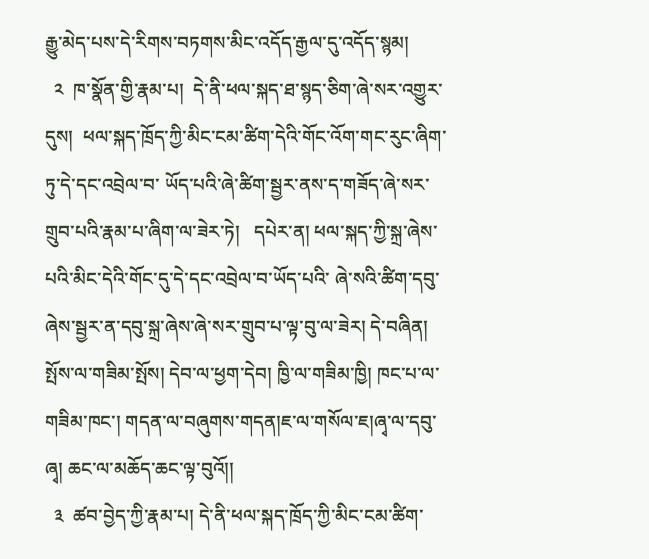རྒྱུ་མེད་པས་དེ་རིགས་བཏགས་མིང་འདོད་རྒྱལ་དུ་འདོད་སྙམ།
  ༢  ཁ་སྣོན་གྱི་རྣམ་པ།  དེ་ནི་ཕལ་སྐད་ཐ་སྙད་ཅིག་ཞེ་སར་འགྱུར་དུས།  ཕལ་སྐད་ཁྲོད་ཀྱི་མིང་ངམ་ཚིག་དེའི་གོང་འོག་གང་རུང་ཞིག་ཏུ་དེ་དང་འབྲེལ་བ་ ཡོད་པའི་ཞེ་ཚིག་སྦྱར་ནས་ད་གཟོད་ཞེ་སར་གྲུབ་པའི་རྣམ་པ་ཞིག་ལ་ཟེར་ཏེ།   དཔེར་ན། ཕལ་སྐད་ཀྱི་སྐྲ་ཞེས་པའི་མིང་དེའི་གོང་དུ་དེ་དང་འབྲེལ་བ་ཡོད་པའི་ ཞེ་སའི་ཚིག་དབུ་ཞེས་སྦྱར་ན་དབུ་སྐྲ་ཞེས་ཞེ་སར་གྲུབ་པ་ལྟ་བུ་ལ་ཟེར། དེ་བཞིན།  སྤོས་ལ་གཟིམ་སྤོས། དེབ་ལ་ཕྱག་དེབ། ཁྱི་ལ་གཟིམ་ཁྱི། ཁང་པ་ལ་གཟིམ་ཁང་། གདན་ལ་བཞུགས་གདན།ཇ་ལ་གསོལ་ཇ།ཞྭ་ལ་དབུ་ཞྭ། ཆང་ལ་མཆོད་ཆང་ལྟ་བུའོ།།
  ༣  ཚབ་བྱེད་ཀྱི་རྣམ་པ། དེ་ནི་ཕལ་སྐད་ཁྲོད་ཀྱི་མིང་ངམ་ཚིག་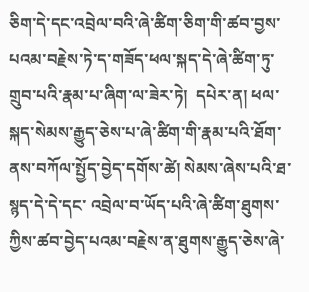ཅིག་དེ་དང་འབྲེལ་བའི་ཞེ་ཚིག་ཅིག་གི་ཚབ་བྱས་པའམ་བརྗེས་ཏེ་ད་གཟོད་ཕལ་སྐད་དེ་ཞེ་ཚིག་ཏུ་གྲུབ་པའི་རྣམ་པ་ཞིག་ལ་ཟེར་ཏེ།  དཔེར་ན། ཕལ་སྐད་སེམས་རྒྱུད་ཅེས་པ་ཞེ་ཚིག་གི་རྣམ་པའི་ཐོག་ནས་བཀོལ་སྤྱོད་བྱེད་དགོས་ཚེ། སེམས་ཞེས་པའི་ཐ་སྙད་དེ་དེ་དང་ འབྲེལ་བ་ཡོད་པའི་ཞེ་ཚིག་ཐུགས་ཀྱིས་ཚབ་བྱེད་པའམ་བརྗེས་ན་ཐུགས་རྒྱུད་ཅེས་ཞེ་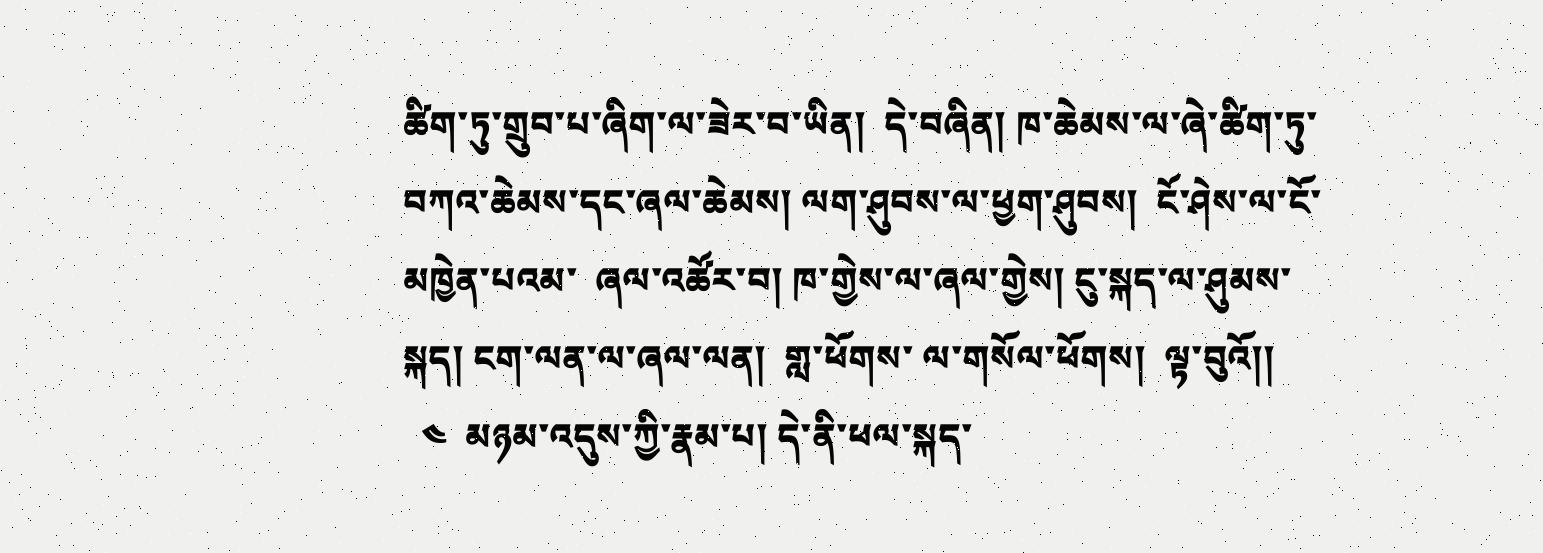ཚིག་ཏུ་གྲུབ་པ་ཞིག་ལ་ཟེར་བ་ཡིན།  དེ་བཞིན། ཁ་ཆེམས་ལ་ཞེ་ཚིག་ཏུ་བཀའ་ཆེམས་དང་ཞལ་ཆེམས། ལག་ཤུབས་ལ་ཕྱག་ཤུབས།  ངོ་ཤེས་ལ་ངོ་མཁྱེན་པའམ་  ཞལ་འཚོར་བ། ཁ་གྱེས་ལ་ཞལ་གྱེས། ངུ་སྐད་ལ་ཤུམས་སྐད། ངག་ལན་ལ་ཞལ་ལན།  གླ་ཕོགས་ ལ་གསོལ་ཕོགས།  ལྟ་བུའོ།།
  ༤  མཉམ་འདུས་ཀྱི་རྣམ་པ། དེ་ནི་ཕལ་སྐད་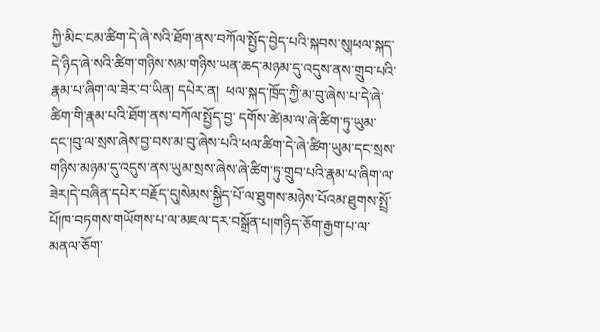ཀྱི་མིང་ངམ་ཚིག་དེ་ཞེ་སའི་ཐོག་ནས་བཀོལ་སྤྱོད་བྱེད་པའི་སྐབས་སུ།ཕལ་སྐད་དེ་ཉིད་ཞེ་སའི་ཚིག་གཉིས་སམ་གཉིས་ཡན་ཆད་མཉམ་དུ་འདུས་ནས་གྲུབ་པའི་རྣམ་པ་ཞིག་ལ་ཟེར་བ་ཡིན། དཔེར་ན།  ཕལ་སྐད་ཁྲོད་ཀྱི་མ་བུ་ཞེས་པ་དེ་ཞེ་ཚིག་གི་རྣམ་པའི་ཐོག་ནས་བཀོལ་སྤྱོད་བྱ་ དགོས་ཚེ།མ་ལ་ཞེ་ཚིག་ཏུ་ཡུམ་དང་།བུ་ལ་སྲས་ཞེས་བྱ་བས་མ་བུ་ཞེས་པའི་ཕལ་ཚིག་དེ་ཞེ་ཚིག་ཡུམ་དང་སྲས་གཉིས་མཉམ་དུ་འདུས་ནས་ཡུམ་སྲས་ཞེས་ཞེ་ཚིག་ཏུ་གྲུབ་པའི་རྣམ་པ་ཞིག་ལ་ཟེར།དེ་བཞིན་དཔེར་བརྗོད་དུ།སེམས་སྐྱིད་པོ་ལ་ཐུགས་མཉེས་པོའམ་ཐུགས་སྤྲོ་པོ།ཁ་བཏགས་གཡོགས་པ་ལ་མཇལ་དར་བསྒྲོན་པ།གཉིད་ཅོག་རྒྱག་པ་ལ་མནལ་ཅོག་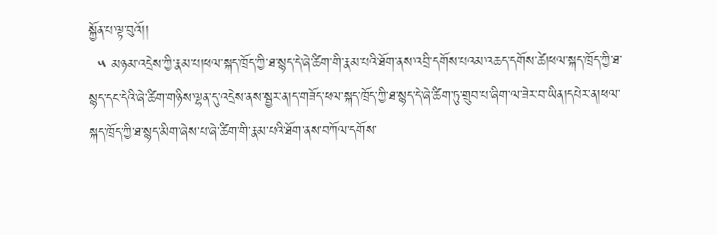སྐྱོན་པ་ལྟ་བུའོ།།
  ༥ མཉམ་འདྲེས་ཀྱི་རྣམ་པ།ཕལ་སྐད་ཁྲོད་ཀྱི་ཐ་སྙད་དེ་ཞེ་ཚིག་གི་རྣམ་པའི་ཐོག་ནས་འབྲི་དགོས་པའམ་འཆད་དགོས་ཚེ།ཕལ་སྐད་ཁྲོད་ཀྱི་ཐ་སྙད་དང་དེའི་ཞེ་ཚིག་གཉིས་ལྷན་དུ་འདྲེས་ནས་སྦྱར་ན།ད་གཟོད་ཕལ་སྐད་ཁྲོད་ཀྱི་ཐ་སྙད་དེ་ཞེ་ཚིག་ཏུ་གྲུབ་པ་ཞིག་ལ་ཟེར་བ་ཡིན།དཔེར་ན།ཕལ་སྐད་ཁྲོད་ཀྱི་ཐ་སྙད་མིག་ཞེས་པ་ཞེ་ཚིག་གི་རྣམ་པའི་ཐོག་ནས་བཀོལ་དགོས་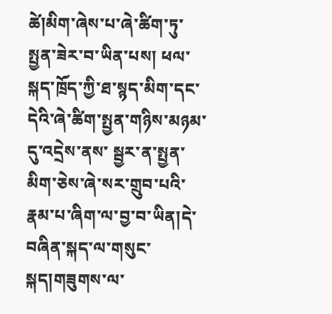ཚེ།མིག་ཞེས་པ་ཞེ་ཚིག་ཏུ་སྤྱན་ཟེར་བ་ཡིན་པས། ཕལ་སྐད་ཁྲོད་ཀྱི་ཐ་སྙད་མིག་དང་དེའི་ཞེ་ཚིག་སྤྱན་གཉིས་མཉམ་དུ་འདྲེས་ནས་ སྦྱར་ན་སྤྱན་མིག་ཅེས་ཞེ་སར་གྲུབ་པའི་རྣམ་པ་ཞིག་ལ་བྱ་བ་ཡིན།དེ་བཞིན་སྐད་ལ་གསུང་སྐད།གཟུགས་ལ་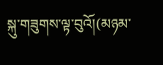སྐུ་གཟུགས་ལྟ་བུའོ།(མཉམ་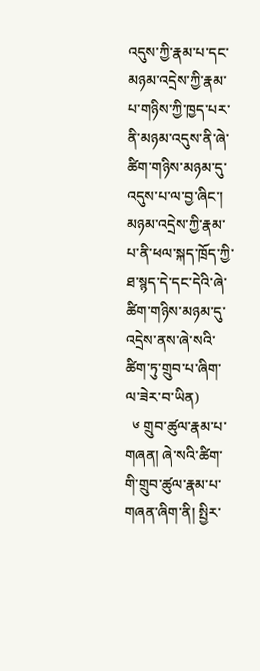འདུས་ཀྱི་རྣམ་པ་དང་མཉམ་འདྲེས་ཀྱི་རྣམ་པ་གཉིས་ཀྱི་ཁྱད་པར་ནི་མཉམ་འདུས་ནི་ཞེ་ཚིག་གཉིས་མཉམ་དུ་འདུས་པ་ལ་བྱ་ཞིང་། མཉམ་འདྲེས་ཀྱི་རྣམ་ པ་ནི་ཕལ་སྐད་ཁྲོད་ཀྱི་ཐ་སྙད་དེ་དང་དེའི་ཞེ་ཚིག་གཉིས་མཉམ་དུ་འདྲེས་ནས་ཞེ་སའི་ཚིག་ཏུ་གྲུབ་པ་ཞིག་ལ་ཟེར་བ་ཡིན)
  ༦ གྲུབ་ཚུལ་རྣམ་པ་གཞན། ཞེ་སའི་ཚིག་གི་གྲུབ་ཚུལ་རྣམ་པ་གཞན་ཞིག་ནི། སྤྱིར་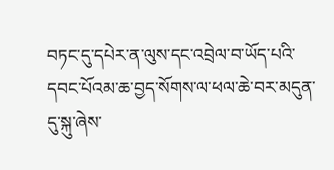བཏང་དུ་དཔེར་ན་ལུས་དང་འབྲེལ་བ་ཡོད་པའི་དབང་པོའམ་ཆ་བྱད་སོགས་ལ་ཕལ་ཆེ་བར་མདུན་དུ་སྐུ་ཞེས་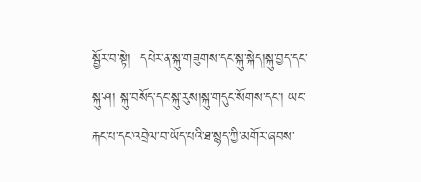སྦྱོར་བ་སྟེ།  དཔེར་ན་སྐུ་གཟུགས་དང་སྐུ་སྐེད།སྐུ་བྱད་དང་སྐུ་ཤ། སྐུ་བསོད་དང་སྐུ་རུས།སྐུ་གདུང་སོགས་དང་། ཡང་རྐང་པ་དང་འབྲེལ་བ་ཡོད་པའི་ཐ་སྙད་ཀྱི་མགོར་ཞབས་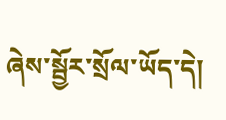ཞེས་སྦྱོར་སྲོལ་ཡོད་དེ།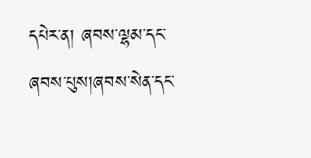དཔེར་ན། ཞབས་ལྷམ་དང་ཞབས་པུས།ཞབས་སེན་དང་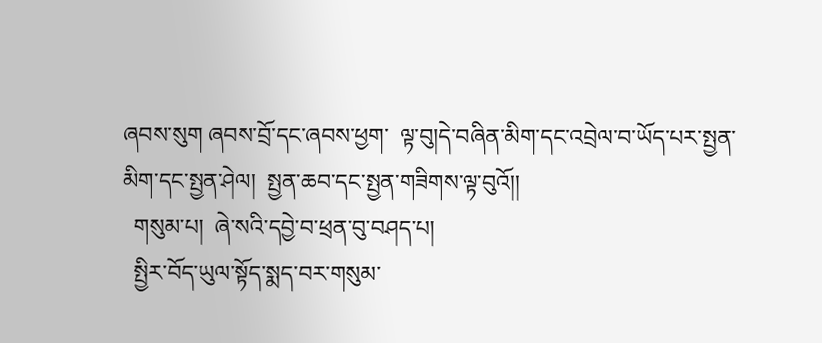ཞབས་སུག ཞབས་བྲོ་དང་ཞབས་ཕྱག་  ལྟ་བུ།དེ་བཞིན་མིག་དང་འབྲེལ་བ་ཡོད་པར་སྤྱན་མིག་དང་སྤྱན་ཤེལ།  སྤྱན་ཆབ་དང་སྤྱན་གཟིགས་ལྟ་བུའོ།།
  གསུམ་པ།  ཞེ་སའི་དབྱེ་བ་ཕྲན་བུ་བཤད་པ།
  སྤྱིར་བོད་ཡུལ་སྟོད་སྨད་བར་གསུམ་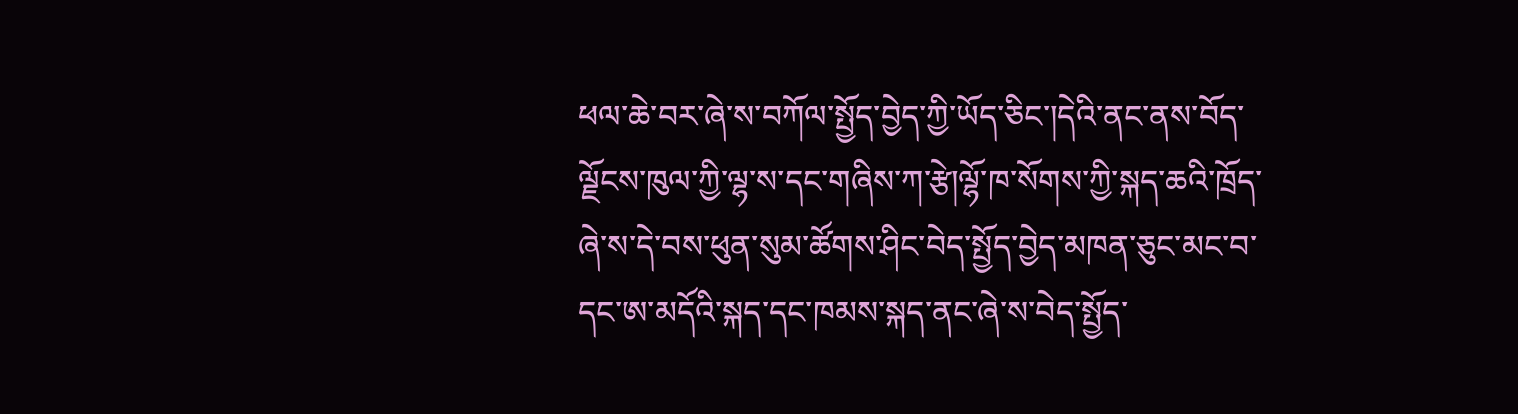ཕལ་ཆེ་བར་ཞེ་ས་བཀོལ་སྤྱོད་བྱེད་ཀྱི་ཡོད་ཅིང་།དེའི་ནང་ནས་བོད་ལྗོངས་ཁུལ་ཀྱི་ལྷ་ས་དང་གཞིས་ཀ་རྩེ།ལྷོ་ཁ་སོགས་ཀྱི་སྐད་ཆའི་ཁྲོད་ཞེ་ས་དེ་བས་ཕུན་སུམ་ཚོགས་ཤིང་བེད་སྤྱོད་བྱེད་མཁན་ཅུང་མང་བ་དང་ཨ་མདོའི་སྐད་དང་ཁམས་སྐད་ནང་ཞེ་ས་བེད་སྤྱོད་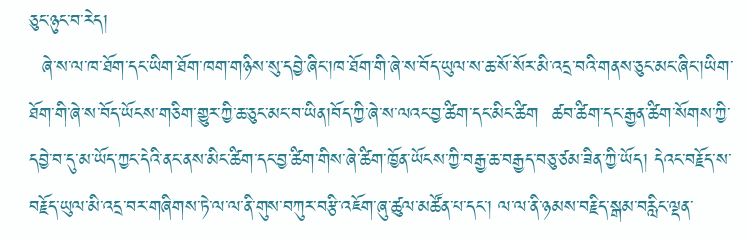ཅུང་ཉུང་བ་རེད།
  ཞེ་ས་ལ་ཁ་ཐོག་དང་ཡིག་ཐོག་ཁག་གཉིས་སུ་དབྱེ་ཞིང་།ཁ་ཐོག་གི་ཞེ་ས་བོད་ཡུལ་ས་ཆ་སོ་སོར་མི་འདྲ་བའི་གནས་ཅུང་མང་ཞིང་།ཡིག་ཐོག་གི་ཞེ་ས་བོད་ཡོངས་གཅིག་གྱུར་ཀྱི་ཆ་ཅུང་མང་བ་ཡིན།བོད་ཀྱི་ཞེ་ས་ལའང་བྱ་ཚིག་དང་མིང་ཚིག  ཚབ་ཚིག་དང་རྒྱན་ཚིག་སོགས་ཀྱི་དབྱེ་བ་དུ་མ་ཡོད་ཀྱང་དེའི་ནང་ནས་མིང་ཚིག་དང་བྱ་ཚིག་གིས་ཞེ་ཚིག་ཁྱོན་ཡོངས་ཀྱི་བརྒྱ་ཆ་བརྒྱད་བཅུ་ཙམ་ཟིན་ཀྱི་ཡོད། དེའང་བརྗོད་ས་བརྗོད་ཡུལ་མི་འདྲ་བར་གཞིགས་ཏེ་ལ་ལ་ནི་གུས་བཀུར་བརྩི་འཇོག་ཞུ་ཚུལ་མཚོན་པ་དང་། ལ་ལ་ནི་ཉམས་བརྗིད་སྒམ་བརླིང་ལྡན་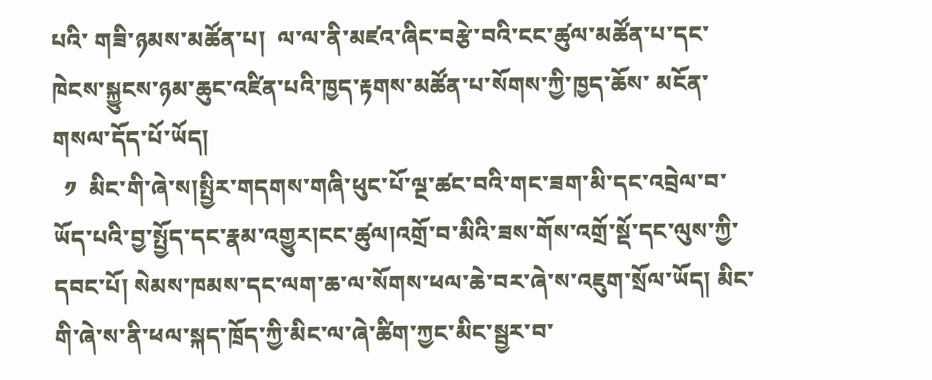པའི་ གཟི་ཉམས་མཚོན་པ།  ལ་ལ་ནི་མཛའ་ཞིང་བརྩེ་བའི་ངང་ཚུལ་མཚོན་པ་དང་ཁེངས་སྐྱུངས་ཉམ་ཆུང་འཛིན་པའི་ཁྱད་རྟགས་མཚོན་པ་སོགས་ཀྱི་ཁྱད་ཆོས་ མངོན་གསལ་དོད་པོ་ཡོད།
  ༡  མིང་གི་ཞེ་ས།སྤྱིར་གདགས་གཞི་ཕུང་པོ་ལྔ་ཚང་བའི་གང་ཟག་མི་དང་འབྲེལ་བ་ཡོད་པའི་བྱ་སྤྱོད་དང་རྣམ་འགྱུར།ངང་ཚུལ།འགྲོ་བ་མིའི་ཟས་གོས་འགྲོ་སྡོ་དང་ལུས་ཀྱི་དབང་པོ། སེམས་ཁམས་དང་ལག་ཆ་ལ་སོགས་ཕལ་ཆེ་བར་ཞེ་ས་འཇུག་སྲོལ་ཡོད། མིང་གི་ཞེ་ས་ནི་ཕལ་སྐད་ཁྲོད་ཀྱི་མིང་ལ་ཞེ་ཚིག་ཀྱང་མིང་སྦྱར་བ་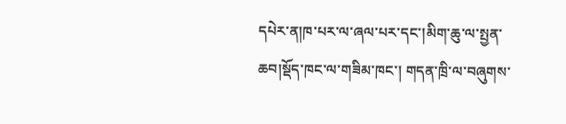དཔེར་ན།ཁ་པར་ལ་ཞལ་པར་དང་།མིག་ཆུ་ལ་སྤྱན་ཆབ།སྡོད་ཁང་ལ་གཟིམ་ཁང་། གདན་ཁྲི་ལ་བཞུགས་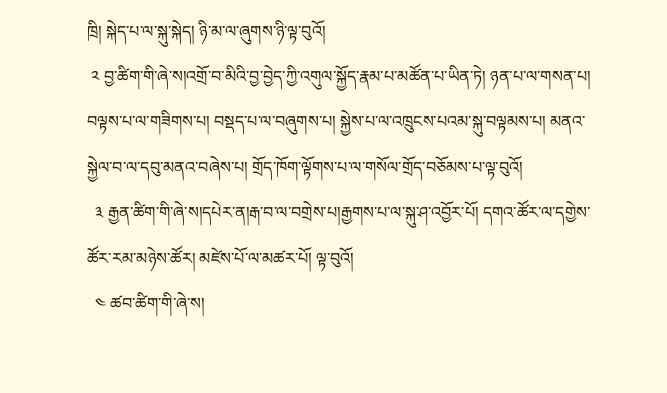ཁྲི། སྐེད་པ་ལ་སྐུ་སྐེད། ཉི་མ་ལ་ཞུགས་ཉི་ལྟ་བུའོ།
 ༢ བྱ་ཚིག་གི་ཞེ་ས།འགྲོ་བ་མིའི་བྱ་བྱེད་ཀྱི་འགུལ་སྐྱོད་རྣམ་པ་མཚོན་པ་ཡིན་ཏེ། ཉན་པ་ལ་གསན་པ། བལྟས་པ་ལ་གཟིགས་པ། བསྡད་པ་ལ་བཞུགས་པ། སྐྱེས་པ་ལ་འཁྲུངས་པའམ་སྐུ་བལྟམས་པ། མནའ་སྐྱེལ་བ་ལ་དབུ་མནའ་བཞེས་པ། གྲོད་ཁོག་ལྟོགས་པ་ལ་གསོལ་གྲོད་བཅོམས་པ་ལྟ་བུའོ།
  ༣ རྒྱན་ཚིག་གི་ཞེ་ས།དཔེར་ན།རྒ་བ་ལ་བགྲེས་པ།རྒྱགས་པ་ལ་སྐུ་ཤ་འབྱོར་པོ། དགའ་ཚོར་ལ་དགྱེས་ཚོར་རམ་མཉེས་ཚོར། མཛེས་པོ་ལ་མཚར་པོ། ལྟ་བུའོ།
  ༤ ཚབ་ཚིག་གི་ཞེ་ས།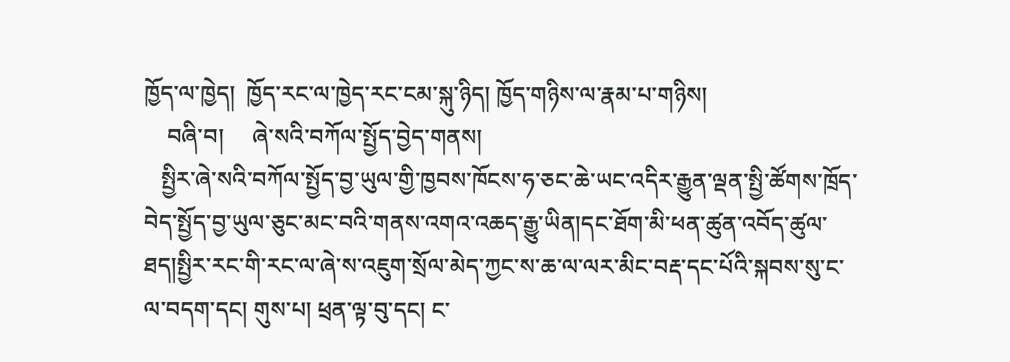ཁྱོད་ལ་ཁྱེད།  ཁྱོད་རང་ལ་ཁྱེད་རང་ངམ་སྐུ་ཉིད། ཁྱོད་གཉིས་ལ་རྣམ་པ་གཉིས།
    བཞི་བ།     ཞེ་སའི་བཀོལ་སྤྱོད་བྱེད་གནས།
   སྤྱིར་ཞེ་སའི་བཀོལ་སྤྱོད་བྱ་ཡུལ་གྱི་ཁྱབས་ཁོངས་ཧ་ཅང་ཆེ་ཡང་འདིར་རྒྱུན་ལྡན་སྤྱི་ཚོགས་ཁྲོད་བེད་སྤྱོད་བྱ་ཡུལ་ཅུང་མང་བའི་གནས་འགའ་འཆད་རྒྱུ་ཡིན།དང་ཐོག་མི་ཕན་ཚུན་འབོད་ཚུལ་ཐད།སྤྱིར་རང་གི་རང་ལ་ཞེ་ས་འཇུག་སྲོལ་མེད་ཀྱང་ས་ཆ་ལ་ལར་མིང་བརྡ་དང་པོའི་སྐབས་སུ་ང་ལ་བདག་དང། གུས་པ། ཕྲན་ལྟ་བུ་དང། ང་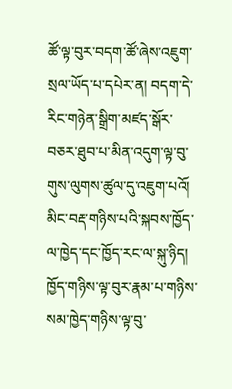ཚོ་ལྟ་བུར་བདག་ཚོ་ཞེས་འཇུག་སྲལ་ཡོད་པ་དཔེར་ན། བདག་དེ་རིང་གཉེན་སྒྲིག་མཛད་སྒོར་བཅར་ཐུབ་པ་མིན་འདུག་ལྟ་བུ་གུས་ལུགས་ཚུལ་དུ་འཇུག་པའོ། མིང་བརྡ་གཉིས་པའི་སྐབས་ཁྱོད་ལ་ཁྱེད་དང་ཁྱོད་རང་ལ་སྐུ་ཉིད། ཁྱོད་གཉིས་ལྟ་བུར་རྣམ་པ་གཉིས་སམ་ཁྱེད་གཉིས་ལྟ་བུ་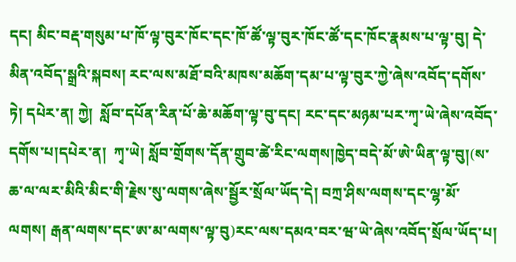དང། མིང་བརྡ་གསུམ་པ་ཁོ་ལྟ་བུར་ཁོང་དང་ཁོ་ཚོ་ལྟ་བུར་ཁོང་ཚོ་དང་ཁོང་རྣམས་པ་ལྟ་བུ། དེ་མིན་འབོད་སྒྲའི་སྐབས། རང་ལས་མཐོ་བའི་མཁས་མཆོག་དམ་པ་ལྟ་བུར་ཀྱེ་ཞེས་འབོད་དགོས་ཏེ། དཔེར་ན། ཀྱེ།  སློབ་དཔོན་རིན་པོ་ཆེ་མཆོག་ལྟ་བུ་དང། རང་དང་མཉམ་པར་ཀྭ་ཡེ་ཞེས་འབོད་དགོས་པ།དཔེར་ན།  ཀྭ་ཡེ། སློབ་གྲོགས་དོན་གྲུབ་ཚེ་རིང་ལགས།ཁྱེད་བདེ་མོ་ཨེ་ཡིན་ལྟ་བུ།(ས་ཆ་ལ་ལར་མིའི་མིང་གི་རྗེས་སུ་ལགས་ཞེས་སྦྱོར་སྲོལ་ཡོད་དེ། བཀྲ་ཤིས་ལགས་དང་ལྷ་མོ་ལགས། རྒན་ལགས་དང་ཨ་མ་ལགས་ལྟ་བུ)རང་ལས་དམའ་བར་ཝ་ཡེ་ཞེས་འབོད་སྲོལ་ཡོད་པ།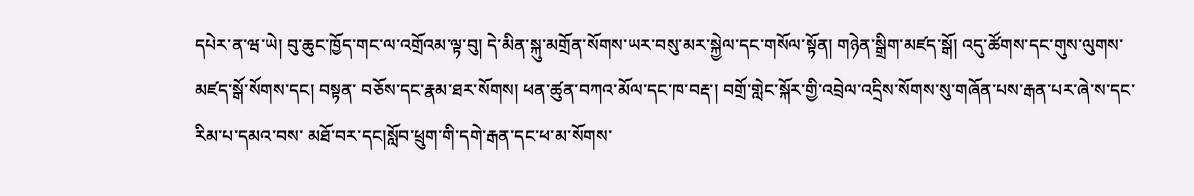དཔེར་ན་ཝ་ཡེ། བུ་ཆུང་ཁྱོད་གང་ལ་འགྲོའམ་ལྟ་བུ། དེ་མིན་སྐུ་མགྲོན་སོགས་ཡར་བསུ་མར་སྐྱེལ་དང་གསོལ་སྟོན། གཉེན་སྒྲིག་མཛད་སྒོ། འདུ་ཚོགས་དང་གུས་ལུགས་མཛད་སྒོ་སོགས་དང། བསྟན་ བཅོས་དང་རྣམ་ཐར་སོགས། ཕན་ཚུན་བཀའ་མོལ་དང་ཁ་བརྡ་། བགྲོ་གླེང་སྐོར་གྱི་འབྲེལ་འདྲིས་སོགས་སུ་གཞོན་པས་རྒན་པར་ཞེ་ས་དང་རིམ་པ་དམའ་བས་ མཐོ་བར་དང།སློབ་ཕྲུག་གི་དགེ་རྒན་དང་ཕ་མ་སོགས་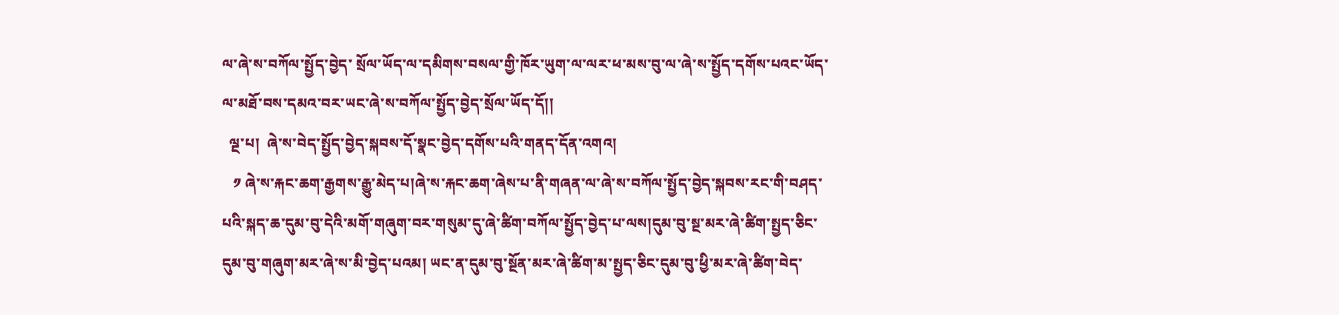ལ་ཞེ་ས་བཀོལ་སྤྱོད་བྱེད་ སྲོལ་ཡོད་ལ་དམིགས་བསལ་གྱི་ཁོར་ཡུག་ལ་ལར་ཕ་མས་བུ་ལ་ཞེ་ས་སྤྱོད་དགོས་པའང་ཡོད་ལ་མཐོ་བས་དམའ་བར་ཡང་ཞེ་ས་བཀོལ་སྤྱོད་བྱེད་སྲོལ་ཡོད་དོ།།
  ལྔ་པ།  ཞེ་ས་བེད་སྤྱོད་བྱེད་སྐབས་དོ་སྣང་བྱེད་དགོས་པའི་གནད་དོན་འགའ།
   ༡ ཞེ་ས་རྐང་ཆག་རྒྱགས་རྒྱུ་མེད་པ།ཞེ་ས་རྐང་ཆག་ཞེས་པ་ནི་གཞན་ལ་ཞེ་ས་བཀོལ་སྤྱོད་བྱེད་སྐབས་རང་གི་བཤད་པའི་སྐད་ཆ་དུམ་བུ་དེའི་མགོ་གཞུག་བར་གསུམ་དུ་ཞེ་ཚིག་བཀོལ་སྤྱོད་བྱེད་པ་ལས།དུམ་བུ་སྔ་མར་ཞེ་ཚིག་སྤྱད་ཅིང་དུམ་བུ་གཞུག་མར་ཞེ་ས་མི་བྱེད་པའམ། ཡང་ན་དུམ་བུ་སྔོན་མར་ཞེ་ཚིག་མ་སྤྱད་ཅིང་དུམ་བུ་ཕྱི་མར་ཞེ་ཚིག་བེད་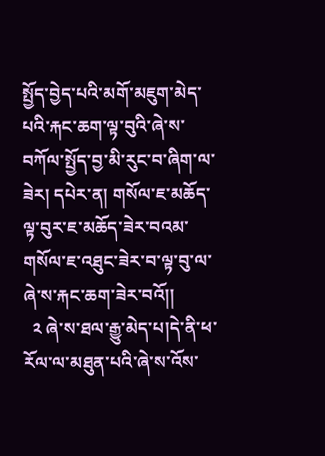སྤྱོད་བྱེད་པའི་མགོ་མཇུག་མེད་པའི་རྐང་ཆག་ལྟ་བུའི་ཞེ་ས་བཀོལ་སྤྱོད་བྱ་མི་རུང་བ་ཞིག་ལ་ཟེར། དཔེར་ན། གསོལ་ཇ་མཆོད་ལྟ་བུར་ཇ་མཆོད་ཟེར་བའམ་གསོལ་ཇ་འཐུང་ཟེར་བ་ལྟ་བུ་ལ་ཞེ་ས་རྐང་ཆག་ཟེར་བའོ།།
  ༢ ཞེ་ས་ཐལ་རྒྱུ་མེད་པ།དེ་ནི་ཕ་རོལ་ལ་མཐུན་པའི་ཞེ་ས་འོས་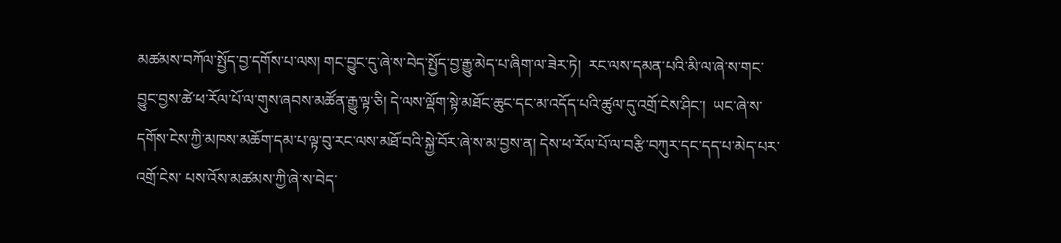མཚམས་བཀོལ་སྤྱོད་བྱ་དགོས་པ་ལས། གང་བྱུང་དུ་ཞེ་ས་བེད་སྤྱོད་བྱ་རྒྱུ་མེད་པ་ཞིག་ལ་ཟེར་ཏེ།  རང་ལས་དམན་པའི་མི་ལ་ཞེ་ས་གང་བྱུང་བྱས་ཚེ་ཕ་རོལ་པོ་ལ་གུས་ཞབས་མཚོན་རྒྱུ་ལྟ་ཅི། དེ་ལས་ལྡོག་སྟེ་མཐོང་ཆུང་དང་མ་འདོད་པའི་ཚུལ་དུ་འགྲོ་ངེས་ཤིང་།  ཡང་ཞེ་ས་དགོས་ངེས་ཀྱི་མཁས་མཆོག་དམ་པ་ལྟ་བུ་རང་ལས་མཐོ་བའི་སྐྱེ་བོར་ཞེ་ས་མ་བྱས་ན། དེས་ཕ་རོལ་པོ་ལ་བརྩི་བཀུར་དང་དད་པ་མེད་པར་འགྲོ་ངེས་ པས་འོས་མཚམས་ཀྱི་ཞེ་ས་བེད་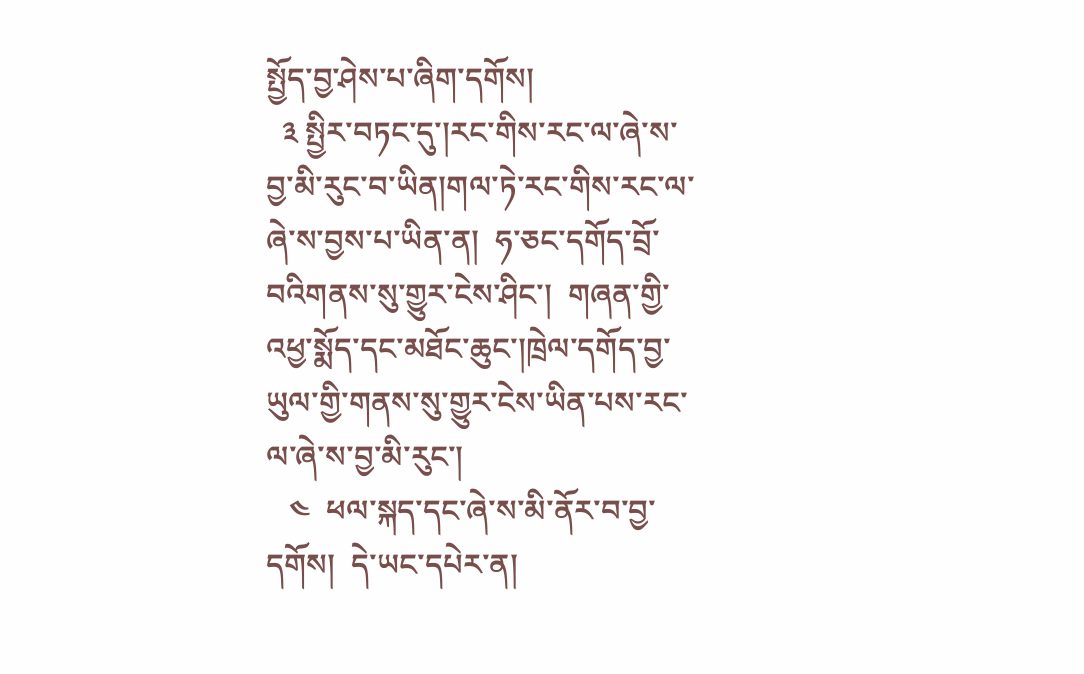སྤྱོད་བྱ་ཤེས་པ་ཞིག་དགོས།
  ༣ སྤྱིར་བཏང་དུ་།རང་གིས་རང་ལ་ཞེ་ས་བྱ་མི་རུང་བ་ཡིན།གལ་ཏེ་རང་གིས་རང་ལ་ཞེ་ས་བྱས་པ་ཡིན་ན།  ཧ་ཅང་དགོད་བྲོ་བའིགནས་སུ་གྱུར་ངེས་ཤིང་།  གཞན་གྱི་འཕྱ་སྨོད་དང་མཐོང་ཆུང་།ཁྲེལ་དགོད་བྱ་ཡུལ་གྱི་གནས་སུ་གྱུར་ངེས་ཡིན་པས་རང་ལ་ཞེ་ས་བྱ་མི་རུང་།
   ༤  ཕལ་སྐད་དང་ཞེ་ས་མི་ནོར་བ་བྱ་དགོས།  དེ་ཡང་དཔེར་ན།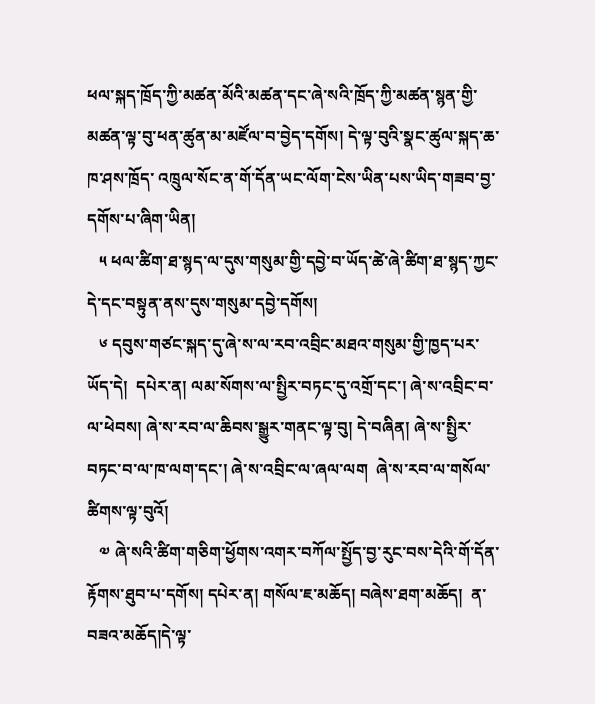ཕལ་སྐད་ཁྲོད་ཀྱི་མཚན་མོའི་མཚན་དང་ཞེ་སའི་ཁྲོད་ཀྱི་མཚན་སྙན་གྱི་མཚན་ལྟ་བུ་ཕན་ཚུན་མ་མཛོལ་བ་བྱེད་དགོས། དེ་ལྟ་བུའི་སྣང་ཚུལ་སྐད་ཆ་ཁ་ཤས་ཁྲོད་ འཁྲུལ་སོང་ན་གོ་དོན་ཡང་ལོག་ངེས་ཡིན་པས་ཡིད་གཟབ་བྱ་དགོས་པ་ཞིག་ཡིན།
   ༥ ཕལ་ཚིག་ཐ་སྙད་ལ་དུས་གསུམ་གྱི་དབྱེ་བ་ཡོད་ཚེ་ཞེ་ཚིག་ཐ་སྙད་ཀྱང་དེ་དང་བསྟུན་ནས་དུས་གསུམ་དབྱེ་དགོས།
   ༦ དབུས་གཙང་སྐད་དུ་ཞེ་ས་ལ་རབ་འབྲིང་མཐའ་གསུམ་གྱི་ཁྱད་པར་ཡོད་དེ།  དཔེར་ན། ལམ་སོགས་ལ་སྤྱིར་བཏང་དུ་འགྲོ་དང་། ཞེ་ས་འབྲིང་བ་ལ་ཕེབས། ཞེ་ས་རབ་ལ་ཆིབས་སྒྱུར་གནང་ལྟ་བུ། དེ་བཞིན། ཞེ་ས་སྤྱིར་བཏང་བ་ལ་ཁ་ལག་དང་། ཞེ་ས་འབྲིང་ལ་ཞལ་ལག  ཞེ་ས་རབ་ལ་གསོལ་ཚིགས་ལྟ་བུའོ།
   ༧ ཞེ་སའི་ཚིག་གཅིག་ཕྱོགས་འགར་བཀོལ་སྤྱོད་བྱ་རུང་བས་དེའི་གོ་དོན་རྟོགས་ཐུབ་པ་དགོས། དཔེར་ན། གསོལ་ཇ་མཆོད། བཞེས་ཐག་མཆོད།  ན་བཟའ་མཆོད།དེ་ལྟ་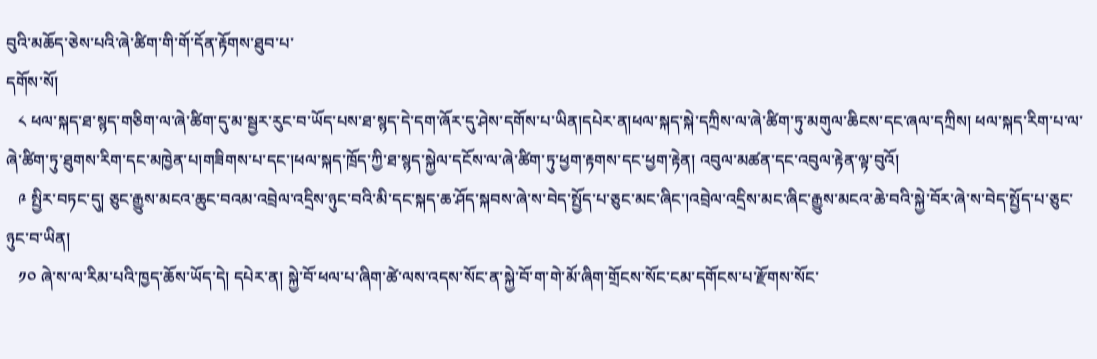བུའི་མཆོད་ཅེས་པའི་ཞེ་ཚིག་གི་གོ་དོན་རྟོགས་ཐུབ་པ་
དགོས་སོ།
   ༨ ཕལ་སྐད་ཐ་སྙད་གཅིག་ལ་ཞེ་ཚིག་དུ་མ་སྦྱར་རུང་བ་ཡོད་པས་ཐ་སྙད་དེ་དག་ཞོར་དུ་ཤེས་དགོས་པ་ཡིན།དཔེར་ན།ཕལ་སྐད་སྐེ་དཀྲིས་ལ་ཞེ་ཚིག་ཏུ་མགུལ་ཆིངས་དང་ཞལ་དཀྲིས། ཕལ་སྐད་རིག་པ་ལ་ཞེ་ཚིག་ཏུ་ཐུགས་རིག་དང་མཁྱེན་པ།གཟིགས་པ་དང་།ཕལ་སྐད་ཁྲོད་ཀྱི་ཐ་སྙད་སྐྱེལ་དངོས་ལ་ཞེ་ཚིག་ཏུ་ཕྱག་རྟགས་དང་ཕྱག་རྟེན། འབུལ་མཚན་དང་འབུལ་རྟེན་ལྟ་བུའོ།
   ༩ སྤྱིར་བཏང་དུ། ཅུང་རྒྱུས་མངའ་ཆུང་བའམ་འབྲེལ་འདྲིས་ཉུང་བའི་མི་དང་སྐད་ཆ་ཤོད་སྐབས་ཞེ་ས་བེད་སྤྱོད་པ་ཅུང་མང་ཞིང་།འབྲེལ་འདྲིས་མང་ཞིང་རྒྱུས་མངའ་ཆེ་བའི་སྐྱེ་བོར་ཞེ་ས་བེད་སྤྱོད་པ་ཅུང་ཉུང་བ་ཡིན།
   ༡༠ ཞེ་ས་ལ་རིམ་པའི་ཁྱད་ཆོས་ཡོད་དེ། དཔེར་ན། སྐྱེ་བོ་ཕལ་པ་ཞིག་ཚེ་ལས་འདས་སོང་ན་སྐྱེ་བོ་ག་གེ་མོ་ཞིག་གྲོངས་སོང་ངམ་དགོངས་པ་རྫོགས་སོང་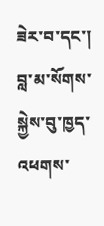ཟེར་བ་དང་། བླ་མ་སོགས་སྐྱེས་བུ་ཁྱད་འཕགས་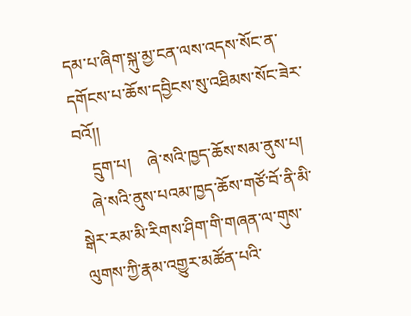དམ་པ་ཞིག་སྐུ་མྱ་ངན་ལས་འདས་སོང་ན་དགོངས་པ་ཆོས་དབྱིངས་སུ་འཐིམས་སོང་ཟེར་བའོ།།
    དྲུག་པ།    ཞེ་སའི་ཁྱད་ཆོས་སམ་ནུས་པ།
   ཞེ་སའི་ནུས་པའམ་ཁྱད་ཆོས་གཙོ་བོ་ནི་མི་སྒེར་རམ་མི་རིགས་ཤིག་གི་གཞན་ལ་གུས་ལུགས་ཀྱི་རྣམ་འགྱུར་མཚོན་པའི་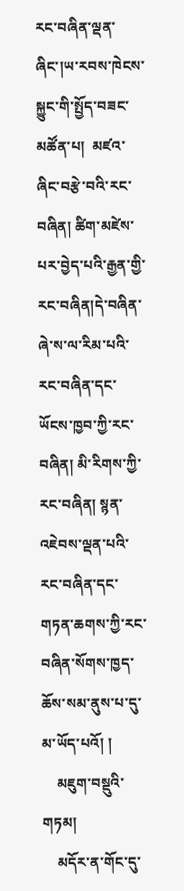རང་བཞིན་ལྡན་ཞིང་།ཡ་རབས་ཁེངས་སྐྱུང་གི་སྤྱོད་བཟང་མཚོན་པ།  མཛའ་ཞིང་བརྩེ་བའི་རང་བཞིན། ཚིག་མཛེས་པར་བྱེད་པའི་རྒྱན་གྱི་རང་བཞིན།དེ་བཞིན་ཞེ་ས་ལ་རིམ་པའི་རང་བཞིན་དང་ཡོངས་ཁྱབ་ཀྱི་རང་བཞིན། མི་རིགས་ཀྱི་རང་བཞིན། སྙན་འཇེབས་ལྡན་པའི་རང་བཞིན་དང་གཏན་ཆགས་ཀྱི་རང་བཞིན་སོགས་ཁྱད་ཆོས་སམ་ནུས་པ་དུ་མ་ཡོད་པའོ། །
    མཇུག་བསྡུའི་གཏམ།
    མདོར་ན་གོང་དུ་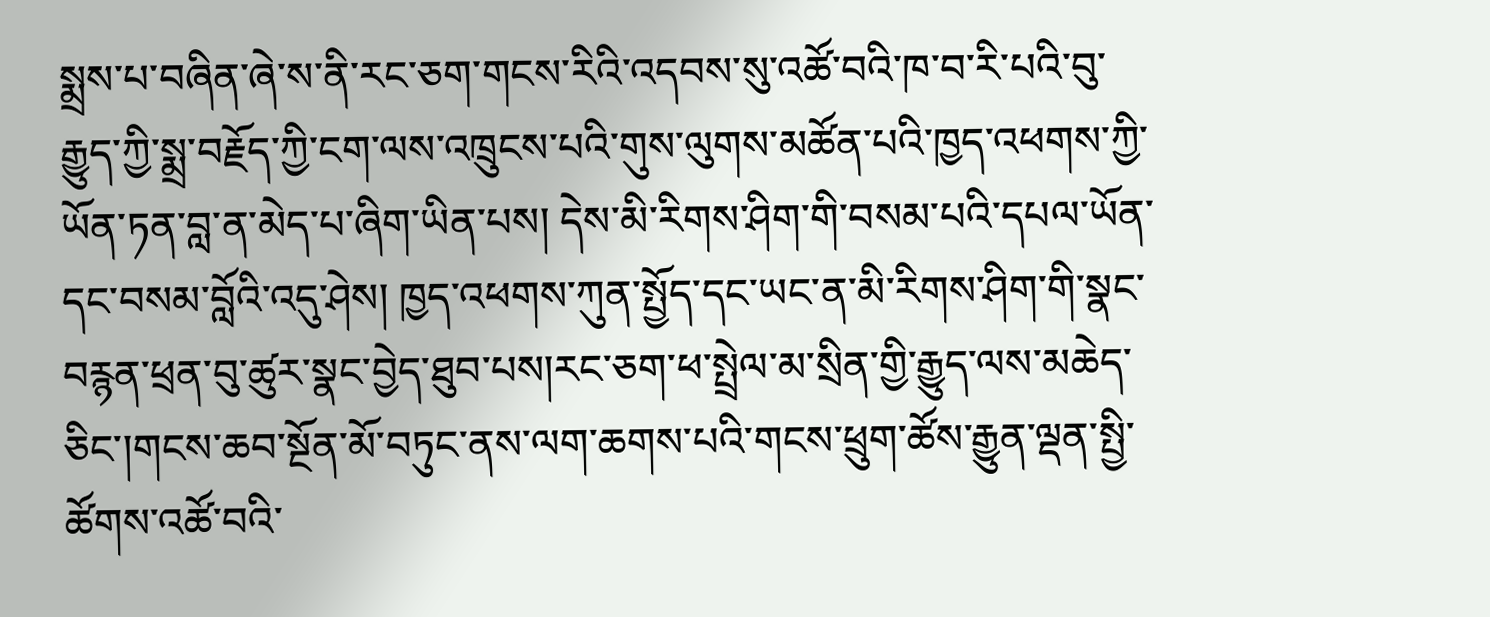སྨྲས་པ་བཞིན་ཞེ་ས་ནི་རང་ཅག་གངས་རིའི་འདབས་སུ་འཚོ་བའི་ཁ་བ་རི་པའི་བུ་རྒྱུད་ཀྱི་སྨྲ་བརྗོད་ཀྱི་ངག་ལས་འཁྲུངས་པའི་གུས་ལུགས་མཚོན་པའི་ཁྱད་འཕགས་ཀྱི་ཡོན་ཏན་བླ་ན་མེད་པ་ཞིག་ཡིན་པས། དེས་མི་རིགས་ཤིག་གི་བསམ་པའི་དཔལ་ཡོན་དང་བསམ་བློའི་འདུ་ཤེས། ཁྱད་འཕགས་ཀུན་སྤྱོད་དང་ཡང་ན་མི་རིགས་ཤིག་གི་སྣང་བརྙན་ཕྲན་བུ་ཚུར་སྣང་བྱེད་ཐུབ་པས།རང་ཅག་ཕ་སྤྲེལ་མ་སྲིན་གྱི་རྒྱུད་ལས་མཆེད་ཅིང་།གངས་ཆབ་སྔོན་མོ་བཏུང་ནས་ལག་ཆགས་པའི་གངས་ཕྲུག་ཚོས་རྒྱུན་ལྡན་སྤྱི་ཚོགས་འཚོ་བའི་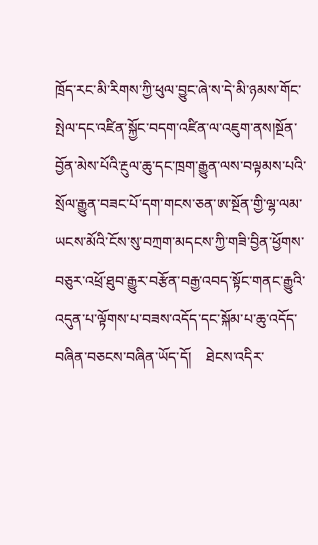ཁྲོད་རང་མི་རིགས་ཀྱི་ཕུལ་བྱུང་ཞེ་ས་དེ་མི་ཉམས་གོང་སྤེལ་དང་འཛིན་སྐྱོང་བདག་འཛིན་ལ་འཇུག་ནས།སྔོན་བྱོན་མེས་པོའི་རྔུལ་ཆུ་དང་ཁྲག་རྒྱུན་ལས་བལྟམས་པའི་སྲོལ་རྒྱུན་བཟང་པོ་དག་གངས་ཅན་ཨ་སྔོན་གྱི་ལྷ་ལམ་ཡངས་མོའི་ངོས་སུ་བཀྲག་མདངས་ཀྱི་གཟི་བྱིན་ཕྱོགས་བཅུར་འཕྲོ་ཐུབ་རྒྱུར་བརྩོན་བརྒྱ་འབད་སྟོང་གནང་རྒྱུའི་འདུན་པ་ལྟོགས་པ་བཟས་འདོད་དང་སྐོམ་པ་ཆུ་འདོད་བཞིན་བཅངས་བཞིན་ཡོད་དོ།    ཐེངས་འདིར་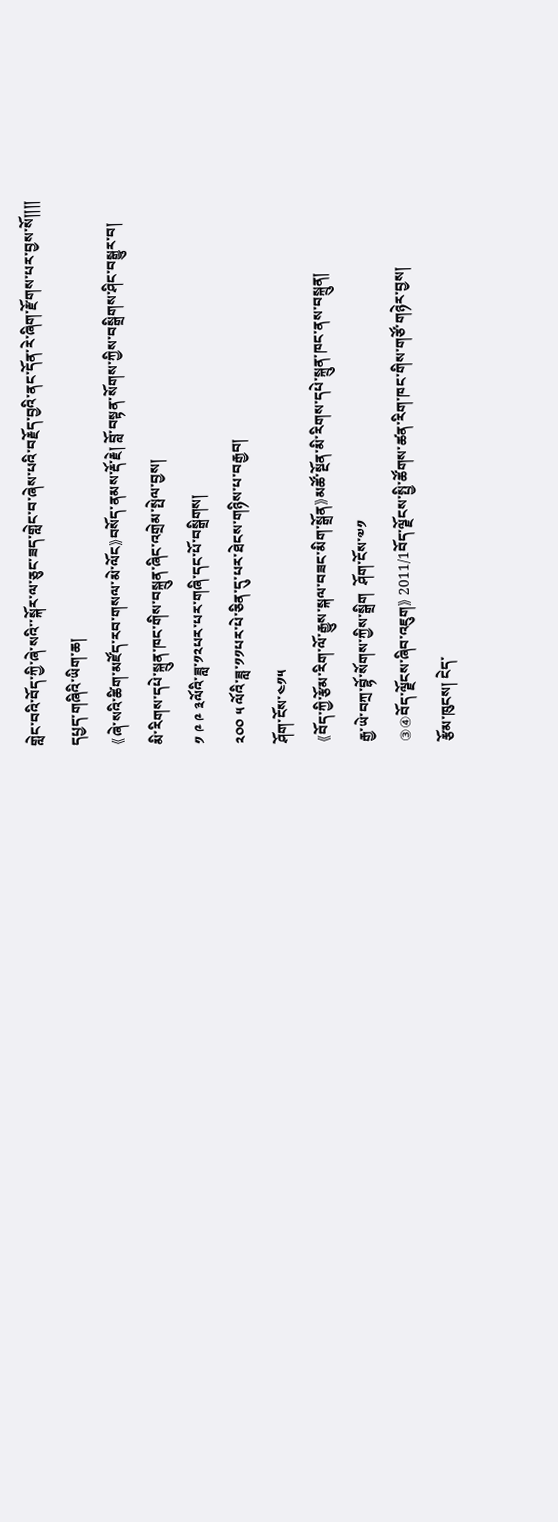གླེང་བའི་བོད་ཀྱི་ཞེ་སའི་་སྐོར་ལ་ཅུང་ཟད་གླེང་བ་ཞེས་པའི་བརྗོད་བྱའི་ནང་དོན་རེ་ཞིག་རྫོགས་པར་བྱས་སོ།།།།
དཔྱད་གཞིའི་ཡིག་ཆ།
《ཞེ་སའི་ཚིག་མཛོད་རབ་གསལ་མེ་ལོང》བསོད་ནམས་རྡོ་རྗེ། བློ་བསྟན་སོགས་ཀྱིས་བསྒྲིགས་ཤིང་བསྒྱུར་བ།
མི་རིགས་དཔེ་སྐྲུན་ཁང་གིས་བསྐྲུན་ཞིང་འགྲེམ་སྤེལ་བྱས།
༡ ༩ ༩ ༣ལོའི་ཟླ་༡༢པར་པར་གཞི་དང་པོ་བསྒྲིགས།
༢༠༠ ༥ ལོའི་ཟླ་༡༡པར་པེ་ཅིན་དུ་པར་ཐེངས་གཉིས་པ་བརྒྱབ།
ཤོག་ངོས་༤༡༥
《བོད་ཀྱི་རྩོམ་རིག་ལོ་རྒྱུས་སྐལ་བཟང་མིག་སྒྲོན》མཚོ་སྔོན་མི་རིགས་དཔེ་སྐྲུན་ཁང་ནས་བསྐྲུན།
རྒྱ་ཡེ་བཀྲ་བྷོ་སོགས་ཀྱིས་སྒྲིག  ཤོག་ངོས་༧༡
③④བོད་ལྗོངས་ཞིབ་འཇུག》 2011/1བོད་ལྗོངས་སྤྱི་ཚོགས་ཚན་རིག་ཁང་གིས་གཙོ་གཉེར་བྱས།
རྩོམ་ཁུངས། ངེད་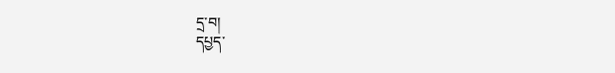དྲ་བ།
དཔྱད་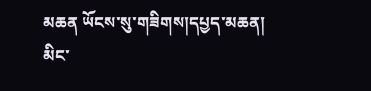མཆན ཡོངས་སུ་གཟིགས།དཔྱད་མཆན།
མིང་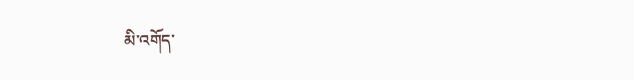མི་འགོད་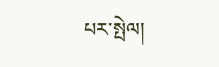པར་སྤེལ།